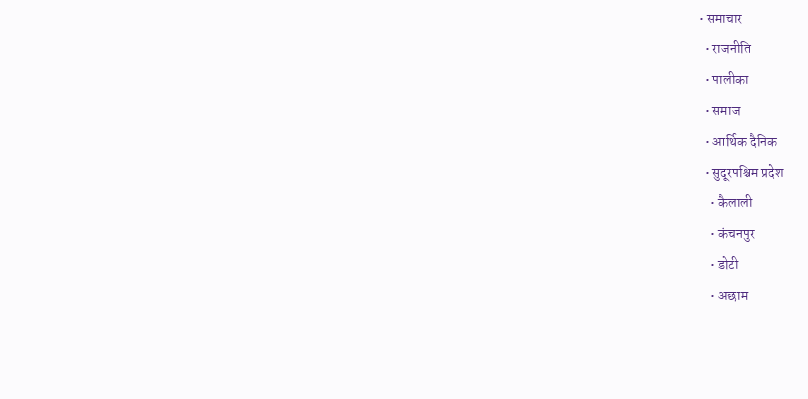• समाचार
  • राजनीति
  • पालीका
  • समाज
  • आर्थिक दैनिक
  • सुदूरपश्चिम प्रदेश
    • कैलाली
    • कंचनपुर
    • डोटी
    • अछाम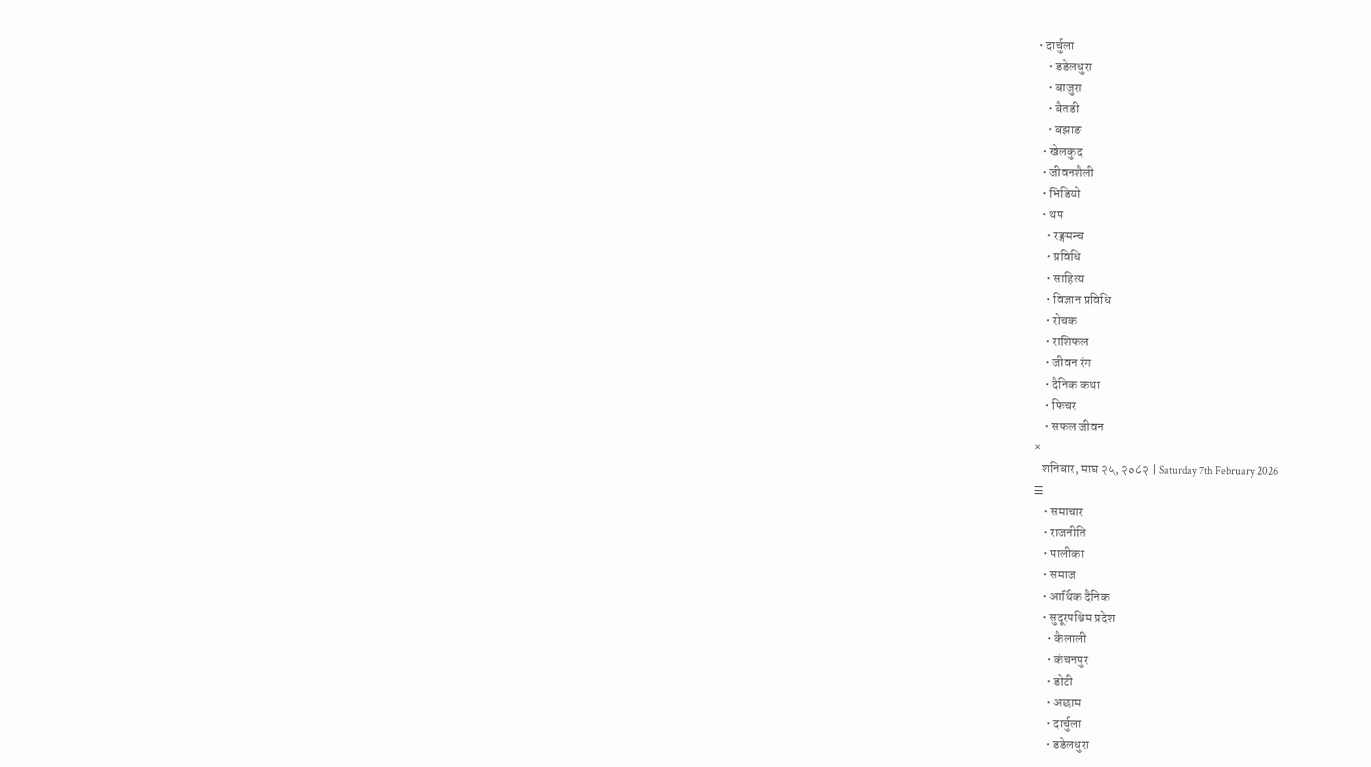• दार्चुला
    • डडेलधुरा
    • बाजुरा
    • बैतडी
    • बझाङ
  • खेलकुद
  • जीवनशैली
  • भिडियो
  • थप
    • रङ्गमन्च
    • प्रविधि
    • साहित्य
    • विज्ञान प्रविधि
    • रोचक
    • राशिफल
    • जीवन रंग
    • दैनिक कथा
    • फिचर
    • सफल जीवन
×
   शनिबार, माघ २५, २०८२ | Saturday 7th February 2026
☰
    • समाचार
    • राजनीति
    • पालीका
    • समाज
    • आर्थिक दैनिक
    • सुदूरपश्चिम प्रदेश
      • कैलाली
      • कंचनपुर
      • डोटी
      • अछाम
      • दार्चुला
      • डडेलधुरा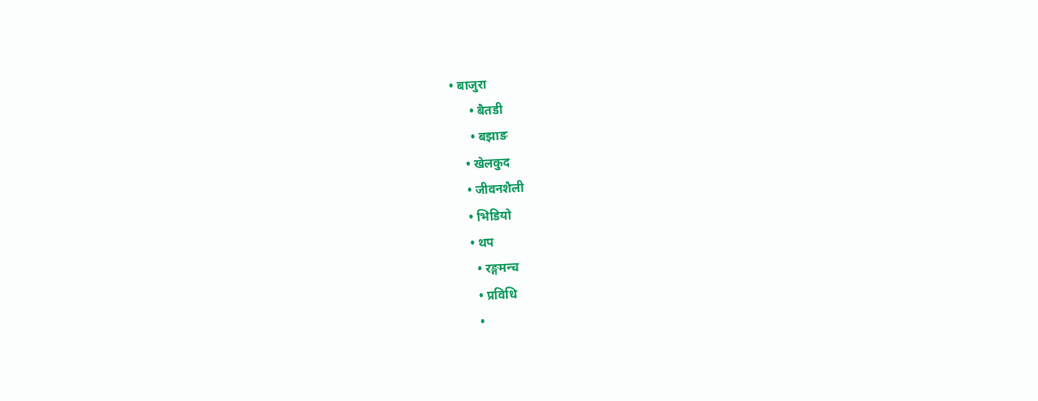• बाजुरा
      • बैतडी
      • बझाङ
    • खेलकुद
    • जीवनशैली
    • भिडियो
    • थप
      • रङ्गमन्च
      • प्रविधि
      •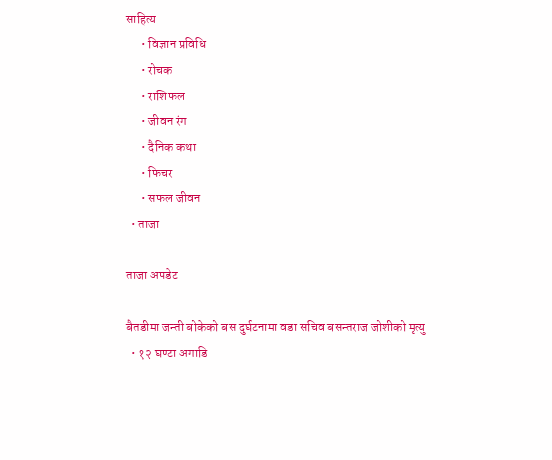साहित्य
      • विज्ञान प्रविधि
      • रोचक
      • राशिफल
      • जीवन रंग
      • दैनिक कथा
      • फिचर
      • सफल जीवन
  • ताजा

ताजा अपडेट

बैतडीमा जन्ती बोकेको बस दुर्घटनामा वडा सचिव बसन्तराज जोशीको मृत्यु
  • १२ घण्टा अगाडि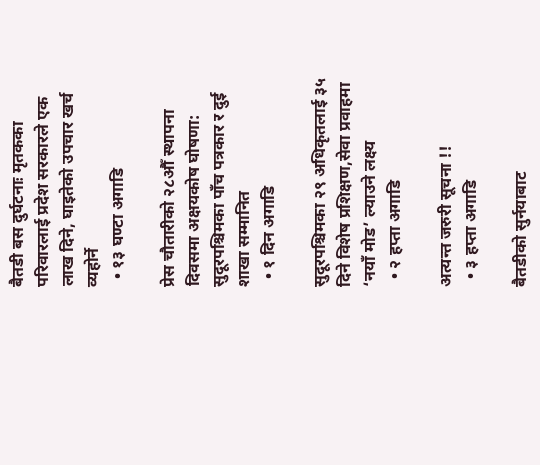बैतडी बस दुर्घटनाः मृतकका परिवारलाई प्रदेश सरकारले एक लाख दिने, घाइतेको उपचार खर्च व्यहोर्ने
  • १३ घण्टा अगाडि

प्रेस चौतारीको २८औँ स्थापना दिवसमा अक्षयकोष घोषणा: सुदूरपश्चिमका पाँच पत्रकार र दुई शाखा सम्मानित
  • १ दिन अगाडि

सुदूरपश्चिमका २९ अधिकृतलाई ३५ दिने विशेष प्रशिक्षण,सेवा प्रवाहमा ‘नयाँ मोड’ ल्याउने लक्ष्य
  • २ हप्ता अगाडि

अत्यन्त जरुरी सूचना !!
  • ३ हप्ता अगाडि

बैतडीको सुर्नयाबाट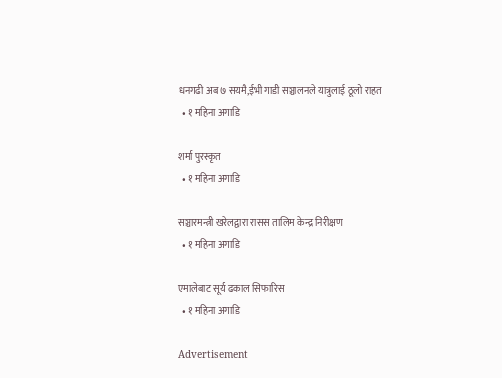धनगढी अब ७ सयमै,ईभी गाडी सञ्चालनले यात्रुलाई ठूलो राहत
  • १ महिना अगाडि

शर्मा पुरस्कृत
  • १ महिना अगाडि

सञ्चारमन्त्री खरेलद्वारा रासस तालिम केन्द्र निरीक्षण
  • १ महिना अगाडि

एमालेबाट सूर्य ढकाल सिफारिस
  • १ महिना अगाडि

Advertisement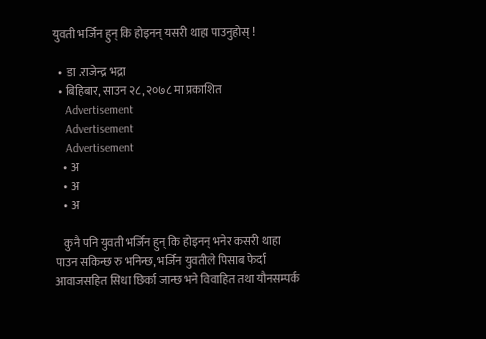युवती भर्जिन हुन् कि होइनन् यसरी थाहा पाउनुहोस् !

  •  डा .राजेन्द्र भद्रा
  • बिहिबार, साउन २८, २०७८ मा प्रकाशित
    Advertisement
    Advertisement
    Advertisement
    • अ
    • अ
    • अ

    कुनै पनि युवती भर्जिन हुन् कि होइनन् भनेर कसरी थाहा पाउन सकिन्छ रु भनिन्छ, भर्जिन युवतीले पिसाब फेर्दा आवाजसहित सिधा छिर्का जान्छ भने विवाहित तथा यौनसम्पर्क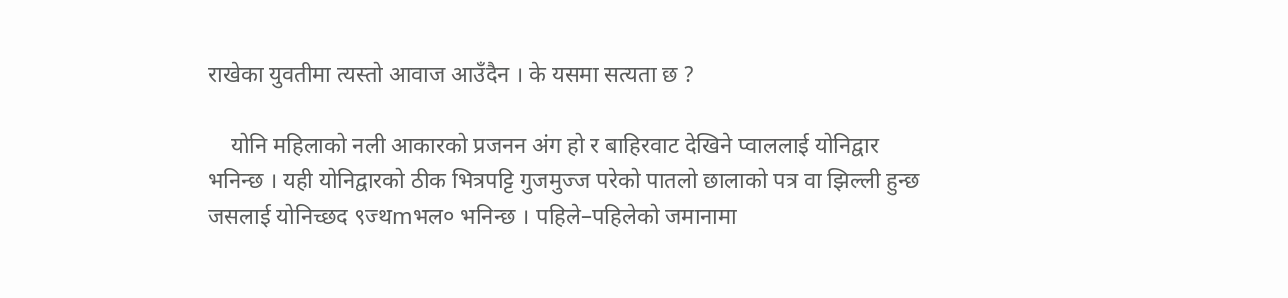राखेका युवतीमा त्यस्तो आवाज आउँदैन । के यसमा सत्यता छ ?

    योनि महिलाको नली आकारको प्रजनन अंग हो र बाहिरवाट देखिने प्वाललाई योनिद्वार भनिन्छ । यही योनिद्वारको ठीक भित्रपट्टि गुजमुज्ज परेको पातलो छालाको पत्र वा झिल्ली हुन्छ जसलाई योनिच्छद ९ज्थmभल० भनिन्छ । पहिले–पहिलेको जमानामा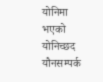योनिमा भएको योनिच्छद यौनसम्पर्क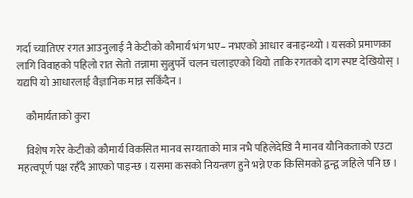गर्दा च्यातिएर रगत आउनुलाई नै केटीको कौमार्य भंग भए– नभएको आधार बनाइन्थ्यो । यसको प्रमाणका लागि विवाहको पहिलो रात सेतो तन्नामा सुत्नुपर्ने चलन चलाइएको थियो ताकि रगतको दाग स्पष्ट देखियोस् । यद्यपि यो आधारलाई वैज्ञानिक मान्न सकिँदैन ।

    कौमार्यताको कुरा

    विशेष गरेर केटीको कौमार्य विकसित मानव सम्यताको मात्र नभै पहिलेदेखि नै मानव यौनिकताको एउटा महत्वपूर्ण पक्ष रहँदै आएको पाइन्छ । यसमा कसको नियन्त्रण हुने भन्ने एक किसिमको द्वन्द्व जहिले पनि छ ।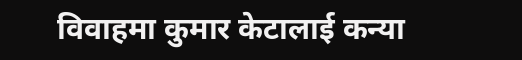विवाहमा कुमार केटालाई कन्या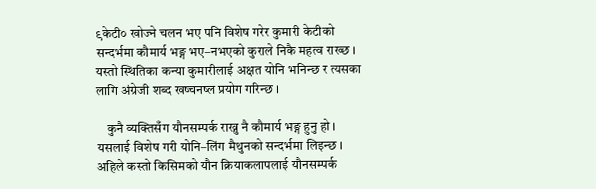९केटी० खोज्ने चलन भए पनि विशेष गरेर कुमारी केटीको सन्दर्भमा कौमार्य भङ्ग भए–नभएको कुराले निकै महत्व राख्छ । यस्तो स्थितिका कन्या कुमारीलाई अक्षत योनि भनिन्छ र त्यसका लागि अंग्रेजी शब्द खष्चनष्ल प्रयोग गरिन्छ ।

    कुनै व्यक्तिसँग यौनसम्पर्क राख्नु नै कौमार्य भङ्ग हुनु हो । यसलाई विशेष गरी योनि–लिंग मैथुनको सन्दर्भमा लिइन्छ । अहिले कस्तो किसिमको यौन क्रियाकलापलाई यौनसम्पर्क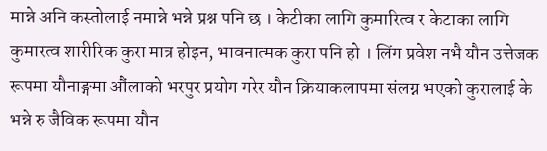मान्ने अनि कस्तोलाई नमान्ने भन्ने प्रश्न पनि छ । केटीका लागि कुमारित्व र केटाका लागि कुमारत्व शारीरिक कुरा मात्र होइन, भावनात्मक कुरा पनि हो । लिंग प्रवेश नभै यौन उत्तेजक रूपमा यौनाङ्गमा औंलाको भरपुर प्रयोग गरेर यौन क्रियाकलापमा संलग्न भएको कुरालाई के भन्ने रु जैविक रूपमा यौन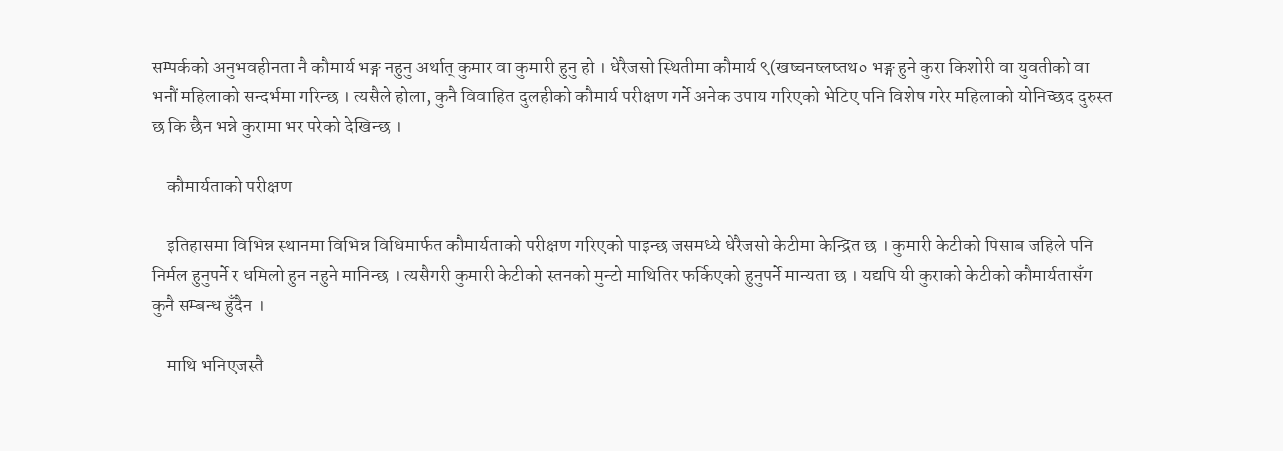सम्पर्कको अनुभवहीनता नै कौमार्य भङ्ग नहुनु अर्थात् कुमार वा कुमारी हुनु हो । धेरैजसो स्थितीमा कौमार्य ९(खष्चनष्लष्तथ० भङ्ग हुने कुरा किशोरी वा युवतीको वा भनौं महिलाको सन्दर्भमा गरिन्छ । त्यसैले होला, कुनै विवाहित दुलहीको कौमार्य परीक्षण गर्ने अनेक उपाय गरिएको भेटिए पनि विशेष गरेर महिलाको योनिच्छद दुरुस्त छ कि छैन भन्ने कुरामा भर परेको देखिन्छ ।

    कौमार्यताको परीक्षण

    इतिहासमा विभिन्न स्थानमा विभिन्न विधिमार्फत कौमार्यताको परीक्षण गरिएको पाइन्छ जसमध्ये धेरैजसो केटीमा केन्द्रित छ । कुमारी केटीको पिसाब जहिले पनि निर्मल हुनुपर्ने र धमिलो हुन नहुने मानिन्छ । त्यसैगरी कुमारी केटीको स्तनको मुन्टो माथितिर फर्किएको हुनुपर्ने मान्यता छ । यद्यपि यी कुराको केटीको कौमार्यतासँग कुनै सम्बन्ध हुँदैन ।

    माथि भनिएजस्तै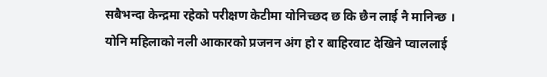सबैभन्दा केन्द्रमा रहेको परीक्षण केटीमा योनिच्छद छ कि छैन लाई नै मानिन्छ । योनि महिलाको नली आकारको प्रजनन अंग हो र बाहिरवाट देखिने प्वाललाई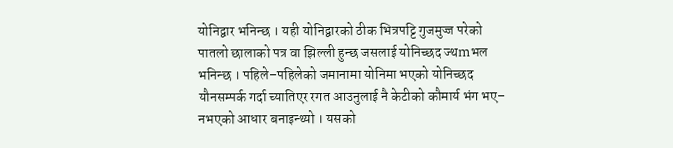योनिद्वार भनिन्छ । यही योनिद्वारको ठीक भित्रपट्टि गुजमुज्ज परेको पातलो छालाको पत्र वा झिल्ली हुन्छ जसलाई योनिच्छद ज्थmभल भनिन्छ । पहिले–पहिलेको जमानामा योनिमा भएको योनिच्छद यौनसम्पर्क गर्दा च्यातिएर रगत आउनुलाई नै केटीको कौमार्य भंग भए– नभएको आधार बनाइन्थ्यो । यसको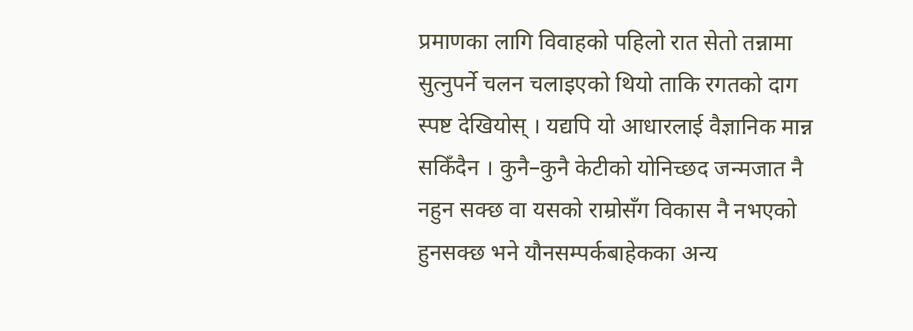प्रमाणका लागि विवाहको पहिलो रात सेतो तन्नामा सुत्नुपर्ने चलन चलाइएको थियो ताकि रगतको दाग स्पष्ट देखियोस् । यद्यपि यो आधारलाई वैज्ञानिक मान्न सकिँदैन । कुनै–कुनै केटीको योनिच्छद जन्मजात नै नहुन सक्छ वा यसको राम्रोसँग विकास नै नभएको हुनसक्छ भने यौनसम्पर्कबाहेकका अन्य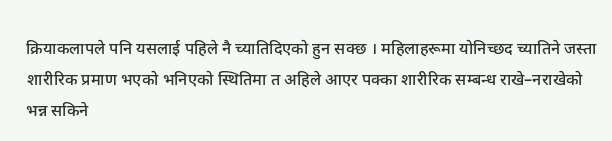क्रियाकलापले पनि यसलाई पहिले नै च्यातिदिएको हुन सक्छ । महिलाहरूमा योनिच्छद च्यातिने जस्ता शारीरिक प्रमाण भएको भनिएको स्थितिमा त अहिले आएर पक्का शारीरिक सम्बन्ध राखे–नराखेको भन्न सकिने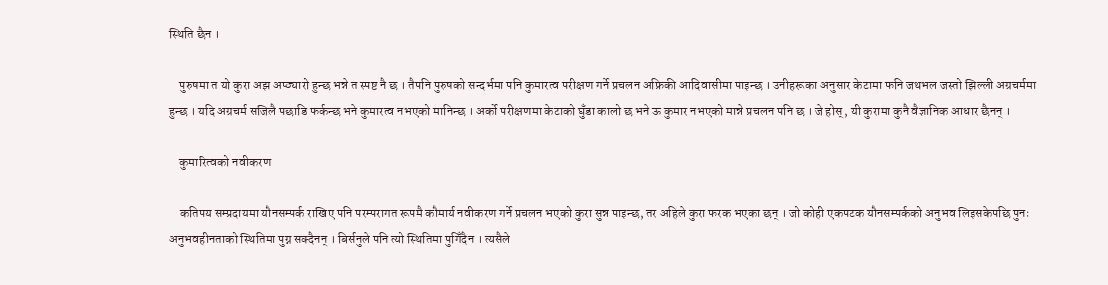स्थिति छैन ।

    पुरुषमा त यो कुरा अझ अप्ठ्यारो हुन्छ भन्ने त स्पष्ट नै छ । तैपनि पुरुषको सन्दर्भमा पनि कुमारत्व परीक्षण गर्ने प्रचलन अफ्रिकी आदिवासीमा पाइन्छ । उनीहरूका अनुसार केटामा फनि जथभल जस्तो झिल्ली अग्रचर्ममा हुन्छ । यदि अग्रचर्म सजिलै पछाडि फर्कन्छ भने कुमारत्व नभएको मानिन्छ । अर्को परीक्षणमा केटाको घुँडा कालो छ भने ऊ कुमार नभएको मान्ने प्रचलन पनि छ । जे होस्, यी कुरामा कुनै वैज्ञानिक आधार छैनन् ।

    कुमारित्वको नवीकरण

    कतिपय सम्प्रदायमा यौनसम्पर्क राखिए पनि परम्परागत रूपमै कौमार्य नवीकरण गर्ने प्रचलन भएको कुरा सुन्न पाइन्छ, तर अहिले कुरा फरक भएका छन् । जो कोही एकपटक यौनसम्पर्कको अनुभव लिइसकेपछि पुनः अनुभवहीनताको स्थितिमा पुग्न सक्दैनन् । बिर्सनुले पनि त्यो स्थितिमा पुगिँदैन । त्यसैले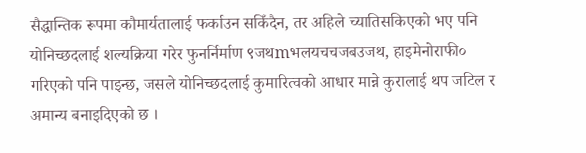सैद्धान्तिक रूपमा कौमार्यतालाई फर्काउन सकिँदैन, तर अहिले च्यातिसकिएको भए पनि योनिच्छदलाई शल्यक्रिया गरेर फुनर्निर्माण ९जथmभलयचचजबउजथ, हाइमेनोराफी० गरिएको पनि पाइन्छ, जसले योनिच्छदलाई कुमारित्वको आधार मान्ने कुरालाई थप जटिल र अमान्य बनाइदिएको छ ।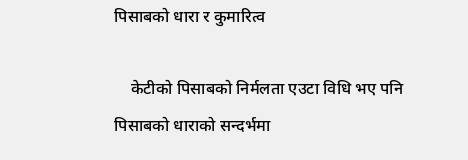पिसाबको धारा र कुमारित्व

    केटीको पिसाबको निर्मलता एउटा विधि भए पनि पिसाबको धाराको सन्दर्भमा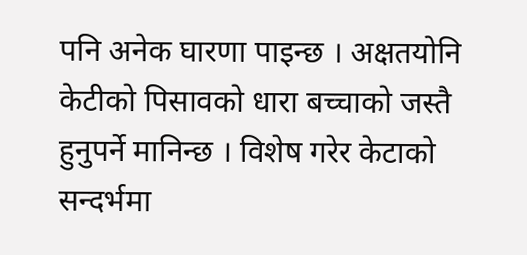पनि अनेक घारणा पाइन्छ । अक्षतयोनि केटीको पिसावको धारा बच्चाको जस्तै हुनुपर्ने मानिन्छ । विशेष गरेर केटाको सन्दर्भमा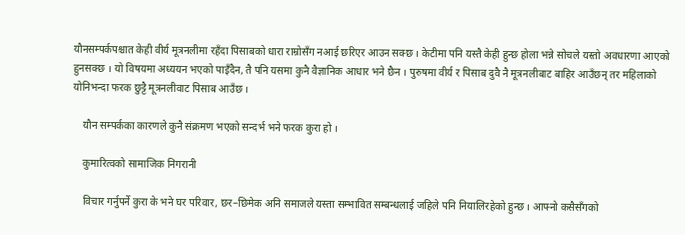यौनसम्पर्कपश्चात केही वीर्य मूत्रनलीमा रहँदा पिसाबको धारा राम्रोसँग नआई छरिएर आउन सक्छ । केटीमा पनि यस्तै केही हुन्छ होला भन्ने सोचले यस्तो अवधारणा आएको हुनसक्छ । यो विषयमा अध्ययन भएको पाइँदैन, तै पनि यसमा कुनै वैज्ञानिक आधार भने छैन । पुरुषमा वीर्य र पिसाब दुवै नै मूत्रनलीबाट बाहिर आउँछन् तर महिलाको योनिभन्दा फरक छुट्टै मूत्रनलीवाट पिसाब आउँछ ।

    यौन सम्पर्कका कारणले कुनै संक्रमण भएको सन्दर्भ भने फरक कुरा हो ।

    कुमारित्वको सामाजिक निगरानी

    विचार गर्नुपर्ने कुरा के भने घर परिवार, छर–छिमेक अनि समाजले यस्ता सम्भावित सम्बन्धलाई जहिले पनि नियालिरहेको हुन्छ । आफ्नो कसैसँगको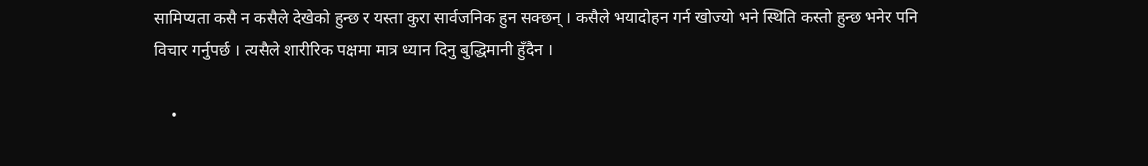सामिप्यता कसै न कसैले देखेको हुन्छ र यस्ता कुरा सार्वजनिक हुन सक्छन् । कसैले भयादोहन गर्न खोज्यो भने स्थिति कस्तो हुन्छ भनेर पनि विचार गर्नुपर्छ । त्यसैले शारीरिक पक्षमा मात्र ध्यान दिनु बुद्धिमानी हुँदैन ।

    •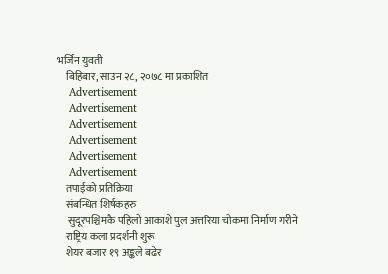भर्जिन युवती
    बिहिबार, साउन २८, २०७८ मा प्रकाशित
    Advertisement
    Advertisement
    Advertisement
    Advertisement
    Advertisement
    Advertisement
    तपाईको प्रतिक्रिया
    संबन्धित शिर्षकहरु
     सुदूरपश्चिमकै पहिलो आकाशे पुल अत्तरिया चोकमा निर्माण गरीने
    राष्ट्रिय कला प्रदर्शनी शुरू
    शेयर बजार १९ अङ्कले बढेर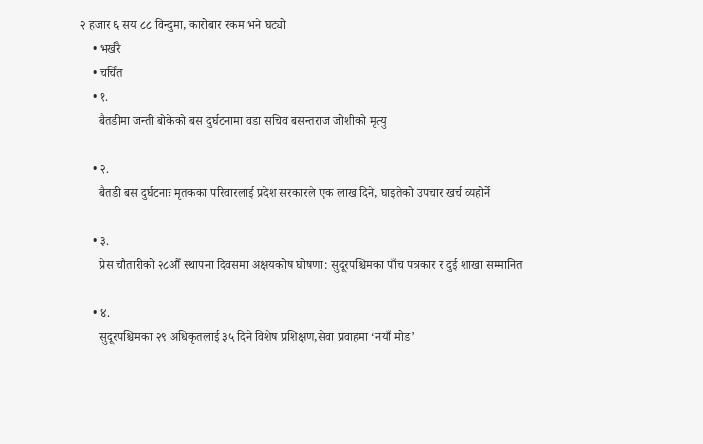२ हजार ६ सय ८८ विन्दुमा, कारोबार रकम भने घट्यो
    • भर्खरै
    • चर्चित
    • १.
      बैतडीमा जन्ती बोकेको बस दुर्घटनामा वडा सचिव बसन्तराज जोशीको मृत्यु

    • २.
      बैतडी बस दुर्घटनाः मृतकका परिवारलाई प्रदेश सरकारले एक लाख दिने, घाइतेको उपचार खर्च व्यहोर्ने

    • ३.
      प्रेस चौतारीको २८औँ स्थापना दिवसमा अक्षयकोष घोषणा: सुदूरपश्चिमका पाँच पत्रकार र दुई शाखा सम्मानित

    • ४.
      सुदूरपश्चिमका २९ अधिकृतलाई ३५ दिने विशेष प्रशिक्षण,सेवा प्रवाहमा ‘नयाँ मोड’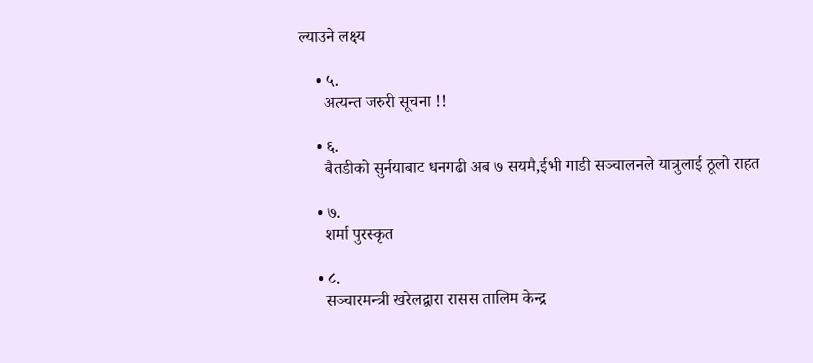ल्याउने लक्ष्य

    • ५.
      अत्यन्त जरुरी सूचना !!

    • ६.
      बैतडीको सुर्नयाबाट धनगढी अब ७ सयमै,ईभी गाडी सञ्चालनले यात्रुलाई ठूलो राहत

    • ७.
      शर्मा पुरस्कृत

    • ८.
      सञ्चारमन्त्री खरेलद्वारा रासस तालिम केन्द्र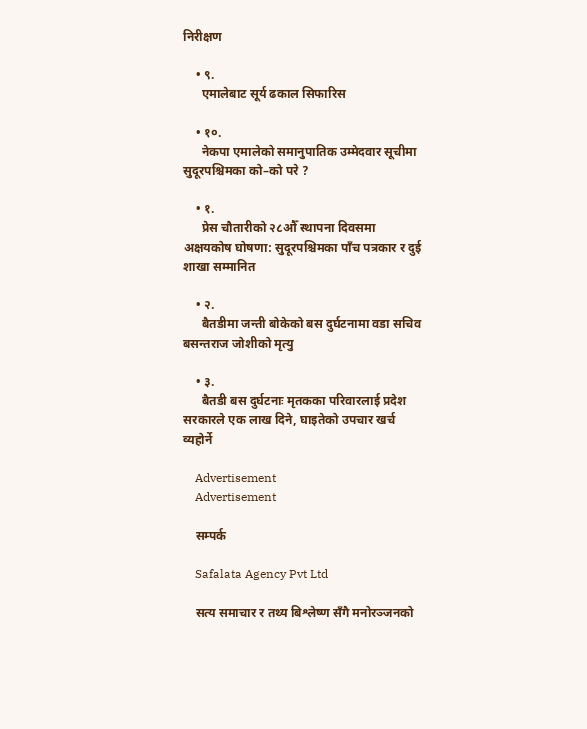निरीक्षण

    • ९.
      एमालेबाट सूर्य ढकाल सिफारिस

    • १०.
      नेकपा एमालेको समानुपातिक उम्मेदवार सूचीमा सुदूरपश्चिमका को–को परे ?

    • १.
      प्रेस चौतारीको २८औँ स्थापना दिवसमा अक्षयकोष घोषणा: सुदूरपश्चिमका पाँच पत्रकार र दुई शाखा सम्मानित

    • २.
      बैतडीमा जन्ती बोकेको बस दुर्घटनामा वडा सचिव बसन्तराज जोशीको मृत्यु

    • ३.
      बैतडी बस दुर्घटनाः मृतकका परिवारलाई प्रदेश सरकारले एक लाख दिने, घाइतेको उपचार खर्च व्यहोर्ने

    Advertisement
    Advertisement

    सम्पर्क

    Safalata Agency Pvt Ltd

    सत्य समाचार र तथ्य बिश्लेष्ण सँगै मनोरञ्जनको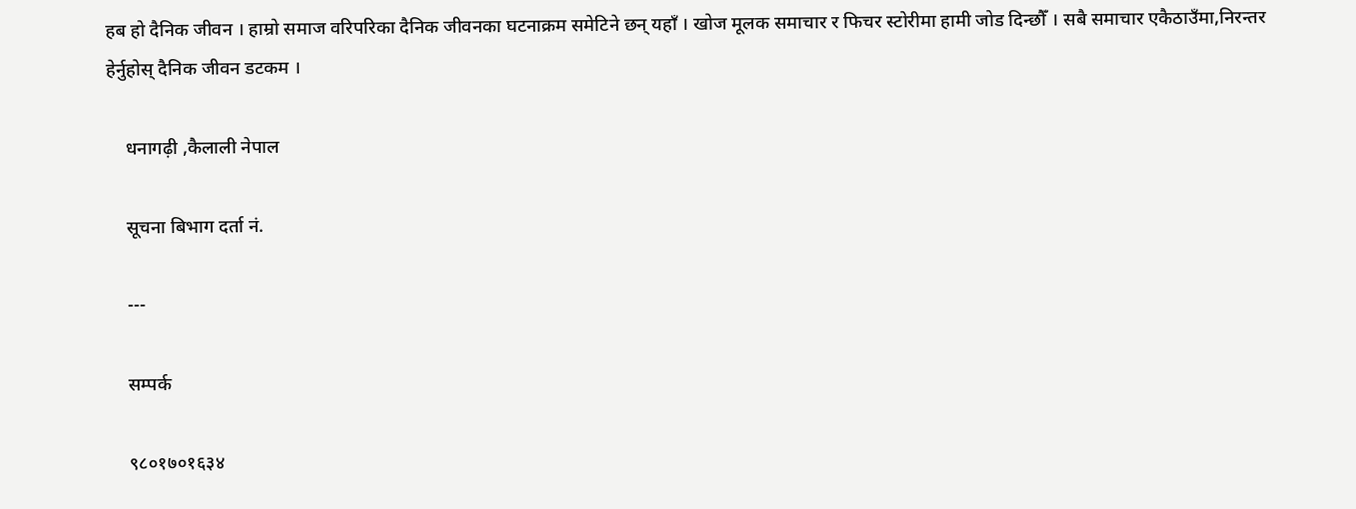हब हो दैनिक जीवन । हाम्रो समाज वरिपरिका दैनिक जीवनका घटनाक्रम समेटिने छन् यहाँ । खोज मूलक समाचार र फिचर स्टोरीमा हामी जोड दिन्छौँ । सबै समाचार एकैठाउँमा,निरन्तर हेर्नुहोस् दैनिक जीवन डटकम ।

    धनागढ़ी ,कैलाली नेपाल

    सूचना बिभाग दर्ता नं.

    ---

    सम्पर्क

    ९८०१७०१६३४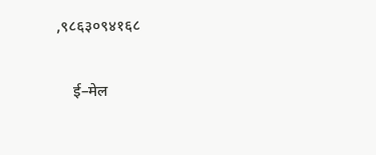,९८६३०९४१६८

    ई–मेल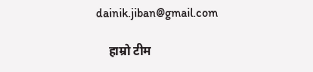dainik.jiban@gmail.com

    हाम्रो टीम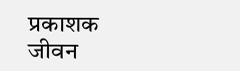प्रकाशक जीवन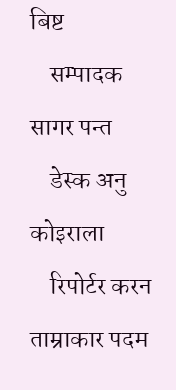बिष्ट
    सम्पादक सागर पन्त
    डेस्क अनु कोइराला
    रिपोर्टर करन ताम्राकार पदम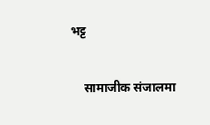भट्ट

    सामाजीक संजालमा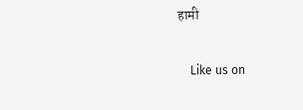हामी

    Like us on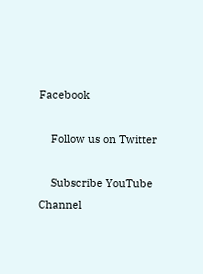Facebook

    Follow us on Twitter

    Subscribe YouTube Channel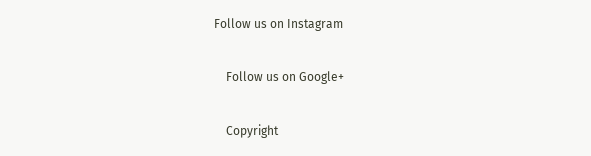Follow us on Instagram

    Follow us on Google+

    Copyright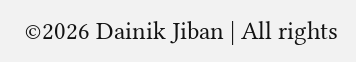©2026 Dainik Jiban | All rights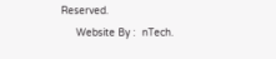Reserved.
     Website By :  nTech.